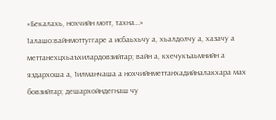«Бекалахь, нохчийн мотт, тахна…»
1алашо:вайнмоттуггаре а исбаьхьчу а, хьалдолчу а, хазачу а меттанехцхьаъхилардовзийтар; вайн а, кхечукъаьмнийн а яздархоша а, 1илманчаша а нохчийнметтанхадийналакхара мах бовзийтар; дешархойндегнаш чу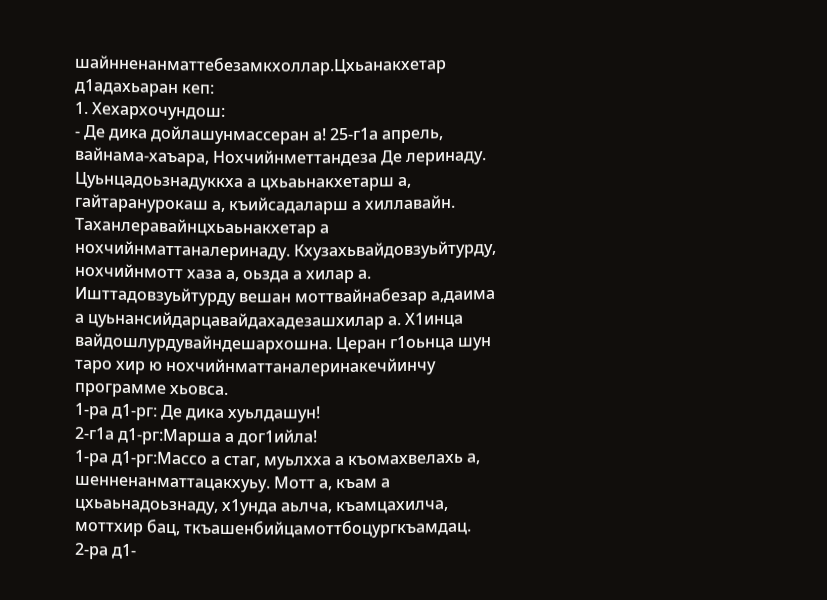шайнненанматтебезамкхоллар.Цхьанакхетар д1адахьаран кеп:
1. Хехархочундош:
- Де дика дойлашунмассеран а! 25-г1а апрель, вайнама-хаъара, Нохчийнметтандеза Де леринаду. Цуьнцадоьзнадуккха а цхьаьнакхетарш а, гайтаранурокаш а, къийсадаларш а хиллавайн. Таханлеравайнцхьаьнакхетар а нохчийнматтаналеринаду. Кхузахьвайдовзуьйтурду, нохчийнмотт хаза а, оьзда а хилар а. Ишттадовзуьйтурду вешан моттвайнабезар а,даима а цуьнансийдарцавайдахадезашхилар а. Х1инца вайдошлурдувайндешархошна. Церан г1оьнца шун таро хир ю нохчийнматтаналеринакечйинчу программе хьовса.
1-ра д1-рг: Де дика хуьлдашун!
2-г1а д1-рг:Марша а дог1ийла!
1-ра д1-рг:Массо а стаг, муьлхха а къомахвелахь а, шенненанматтацакхуьу. Мотт а, къам а цхьаьнадоьзнаду, х1унда аьлча, къамцахилча, моттхир бац, ткъашенбийцамоттбоцургкъамдац.
2-ра д1-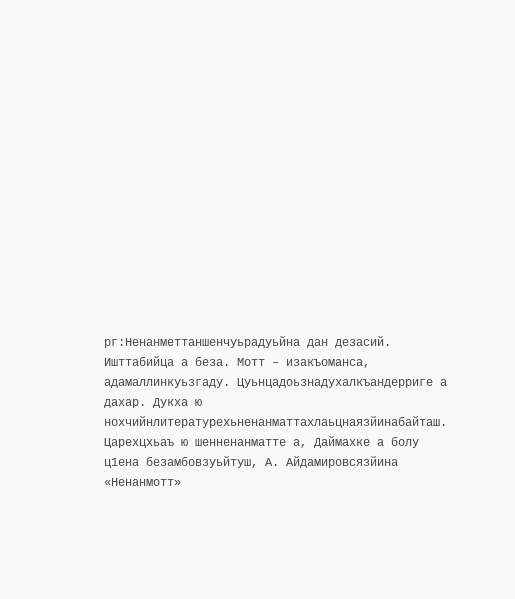рг:Ненанметтаншенчуьрадуьйна дан дезасий. Ишттабийца а беза. Мотт – изакъоманса, адамаллинкуьзгаду. Цуьнцадоьзнадухалкъандерриге а дахар. Дукха ю нохчийнлитературехьненанматтахлаьцнаязйинабайташ. Царехцхьаъ ю шенненанматте а, Даймахке а болу ц1ена безамбовзуьйтуш, А. Айдамировсязйина «Ненанмотт»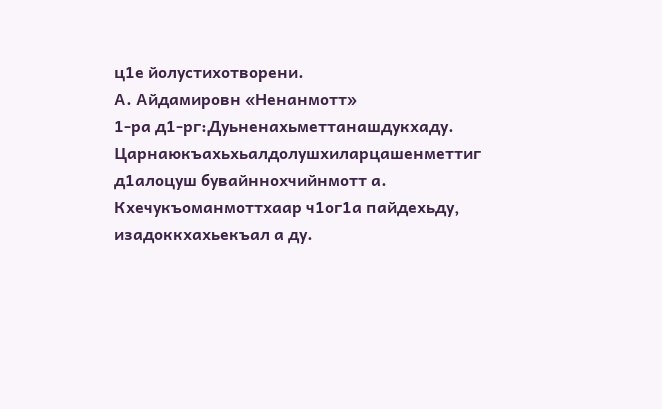ц1е йолустихотворени.
А. Айдамировн «Ненанмотт»
1-ра д1-рг:Дуьненахьметтанашдукхаду. Царнаюкъахьхьалдолушхиларцашенметтиг д1алоцуш бувайннохчийнмотт а. Кхечукъоманмоттхаар ч1ог1а пайдехьду, изадоккхахьекъал а ду.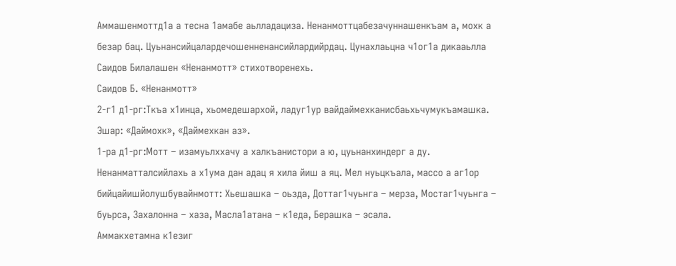Аммашенмоттд1а а тесна 1амабе аьлладациза. Ненанмоттцабезачуннашенкъам а, мохк а безар бац. Цуьнансийцалардечошенненансийлардийрдац. Цунахлаьцна ч1ог1а дикааьлла Саидов Билалашен «Ненанмотт» стихотворенехь.
Саидов Б. «Ненанмотт»
2-г1 д1-рг:Ткъа х1инца, хьомедешархой, ладуг1ур вайдаймехканисбаьхьчумукъамашка.
Эшар: «Даймохк», «Даймехкан аз».
1-ра д1-рг:Мотт – изамуьлххачу а халкъанистори а ю, цуьнанхиндерг а ду. Ненанматталсийлахь а х1ума дан адац я хила йиш а яц. Мел нуьцкъала, массо а аг1ор бийцайишйолушбувайнмотт: Хьешашка – оьзда, Доттаг1чуьнга – мерза, Мостаг1чуьнга – буьрса, Захалонна – хаза, Масла1атана – к1еда, Берашка – эсала.
Аммакхетамна к1езиг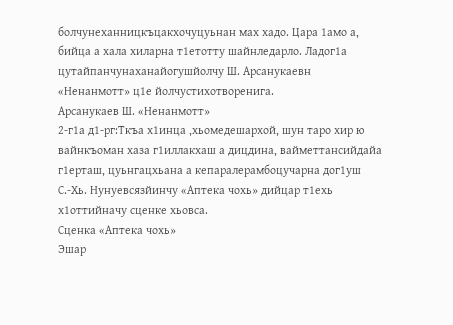болчунеханницкъцакхочуцуьнан мах хадо. Цара 1амо а, бийца а хала хиларна т1етотту шайнледарло. Ладог1а цутайпанчунаханайогушйолчу Ш. Арсанукаевн «Ненанмотт» ц1е йолчустихотворенига.
Арсанукаев Ш. «Ненанмотт»
2-г1а д1-рг:Ткъа х1инца ,хьомедешархой, шун таро хир ю вайнкъоман хаза г1иллакхаш а дицдина, вайметтансийдайа г1ерташ, цуьнгацхьана а кепаралерамбоцучарна дог1уш С.-Хь. Нунуевсязйинчу «Аптека чохь» дийцар т1ехь х1оттийначу сценке хьовса.
Сценка «Аптека чохь»
Эшар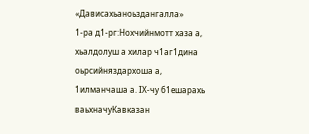«Дависахьаноьздангалла»
1-ра д1-рг:Нохчийнмотт хаза а, хьалдолуш а хилар ч1аг1дина оьрсийняздархоша а, 1илманчаша а. IХ-чу б1ешарахь ваьхначуКавказан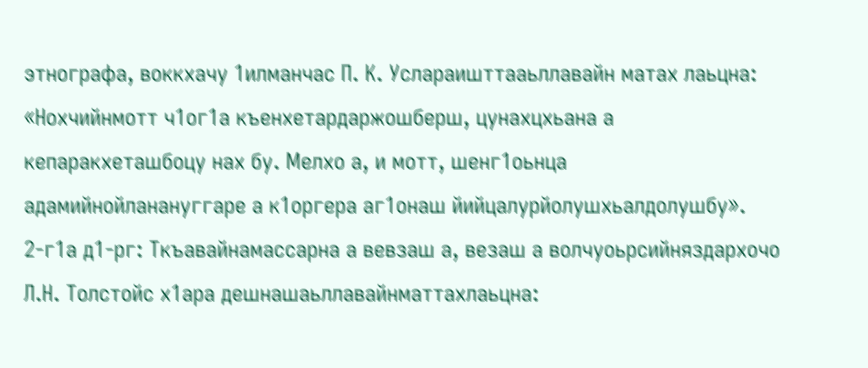этнографа, воккхачу 1илманчас П. К. Услараишттааьллавайн матах лаьцна: «Нохчийнмотт ч1ог1а къенхетардаржошберш, цунахцхьана а кепаракхеташбоцу нах бу. Мелхо а, и мотт, шенг1оьнца адамийнойланануггаре а к1оргера аг1онаш йийцалурйолушхьалдолушбу».
2-г1а д1-рг: Ткъавайнамассарна а вевзаш а, везаш а волчуоьрсийняздархочо Л.Н. Толстойс х1ара дешнашаьллавайнматтахлаьцна: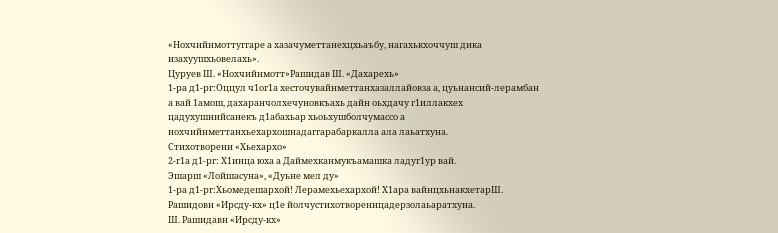«Нохчийнмоттуггаре а хазачуметтанехцхьаъбу, нагахькхоччуш дика изахуушхьовелахь».
Цуруев Ш. «Нохчийнмотт»Рашидав Ш. «Дахарехь»
1-ра д1-рг:Оццул ч1ог1а хесточувайнметтанхазаллайовза а, цуьнансий-лерамбан а вай 1амош, дахаранчолхечуновкъахь дайн оьхдачу г1иллакхех цадухушнийсанекъ д1абахьар хьоьхушболчумассо а нохчийнметтанхьехархошнадаггарабаркалла ала лаьатхуна.
Стихотворени «Хьехархо»
2-г1а д1-рг: Х1инца юха а Даймехканмукъамашка ладуг1ур вай.
Эшарш «Лойшасуна», «Дуьне мел ду»
1-ра д1-рг:Хьомедешархой! Лерамехьехархой! Х1ара вайнцхьнакхетарШ. Рашидовн «Ирсду-кх» ц1е йолчустихотвореницадерзолаьаратхуна.
Ш. Рашидавн «Ирсду-кх»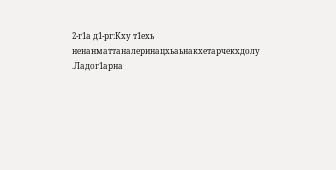2-г1а д1-рг:Кху т1ехь ненанматтаналеринацхьаьнакхетарчекхдолу .Ладог1арна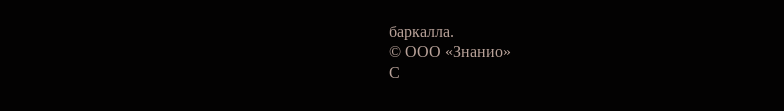баркалла.
© ООО «Знанио»
С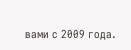вами с 2009 года.